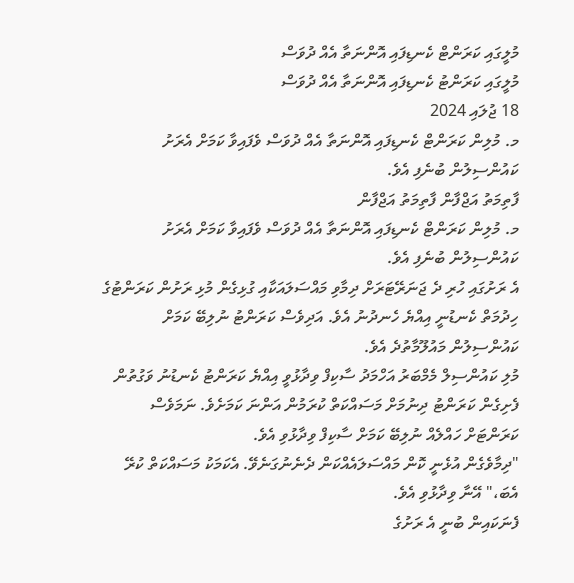މުލީގައި ކަރަންޓް ކެނޑިފައި އޮންނަތާ އެއް ދުވަސް
މުލީގައި ކަރަންޓު ކެނޑިފައި އޮންނަތާ އެއް ދުވަސް
18 ޖުލައި 2024
މ. މުލިން ކަރަންޓް ކެނޑިފައި އޮންނަތާ އެއް ދުވަސް ވެފައިވާ ކަމަށް އެރަށު ކައުންސިލުން ބުނެފި އެވެ.
ފާތިމަތު އަޖްފާން ފާތިމަތު އަޖްފާން
މ. މުލިން ކަރަންޓް ކެނޑިފައި އޮންނަތާ އެއް ދުވަސް ވެފައިވާ ކަމަށް އެރަށު ކައުންސިލުން ބުނެފި އެވެ.
އެ ރަށުގައި ހުރި ދެ ޖަނަރޭޓަރަށް ދިމާވި މައްސަލައަކާއި ގުޅިގެން މުޅި ރަށުން ކަރަންޓުގެ ހިދުމަތް ކެނޑުނީ އިއްޔެ ހެނދުނު އެވެ. އަދިވެސް ކަރަންޓު ނުލިބޭ ކަމަށް ކައުންސިލުން މައުލޫމާތުދެ އެވެ.
މުލި ކައުންސިލް މެމްބަރު އަހްމަދު ސާކިފް ވިދާޅުވީ އިއްޔެ ކަރަންޓު ކެނޑުނު ވަގުތުން ފެށިގެން ކަރަންޓު ދިނުމަށް މަސައްކަތް ކުރަމުން އަންނަ ކަމަށެވެ. ނަމަވެސް ކަރަންޓަށް ހައްލެއް ނުލިބޭ ކަމަށް ސާކިފް ވިދާޅުވި އެވެ.
"ދިމާވެގެން އުޅެނީ ކޮން މައްސަލައެއްކަން ދެނެނުގަނެވޭ. އެކަމަކު މަސައްކަތް ކުރޭ އެބަ،" އޭނާ ވިދާޅުވި އެވެ.
ފެނަކައިން ބުނީ އެ ރަށުގެ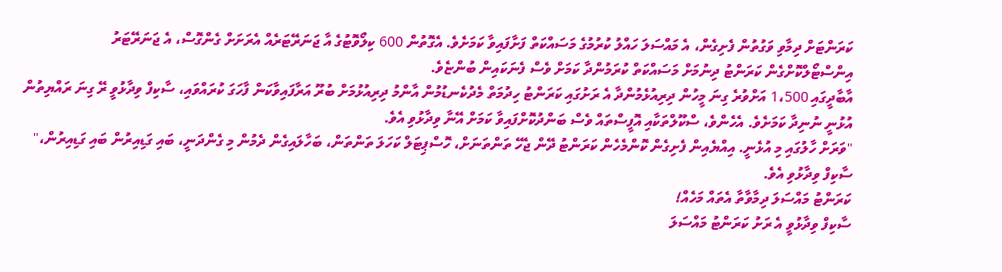ކަރަންޓަށް ދިމާވި ވަގުތުން ފެށިގެން، އެ މައްސަލަ ހައްލު ކުރުމުގެ މަސައްކަތް ފަށާފައިވާ ކަމަށެވެ. އެގޮތުން 600 ކިލޯވޮޓުގެ އާ ޖަނަރޭޓަރެއް އެރަށަށް ގެންގޮސް، އެ ޖަނަރޭޓަރު އިންސްޓޯލްކޮށްގެން ކަރަންޓު ދިނުމަށް މަސައްކަތް ކުރަމުންދާ ކަމަށް ވެސް ފެނަކައިން ބުންޏެވެ.
އާބާދީގައި 1،500 އަށްވުރެ ގިނަ މީހުން ދިރިއުޅެމުންދާ އެ ރަށުގައި ކަރަންޓު ހިދުމަތް މެދުކެނޑުމުން އާންމު ދިރިއުޅުމަށް ބުރޫ އަރާފައިވާކަން ފާހަގަ ކުރައްވައި، ސާކިފް ވިދާޅުވީ ރޭ ގިނަ ރައްޔިތުން އުޅުނީ ނުނިދާ ކަމަށެވެ. އެހެންވެ، ސްކޫލްތަކާއި އޮފީސްތައް ވެސް ބަންދުކޮށްފައިވާ ކަމަށް އޭނާ ވިދާޅުވި އެވެ.
"ވަރަށް ހާލުގައި މި އުޅެނީ. އިއްޔެއިން ފެށިގެން ކޮންމެހެން ކަރަންޓު ދޭން ޖެހޭ ތަންތަނަށް، ހޮސްޕިޓަލް ކަހަލަ ތަންތަން، ބަހާލައިގެން ދެމުން މި ގެންދަނީ، ބައި ގަޑިއިރުން ބައި ގަޑިއިރުން،" ސާކިފް ވިދާޅުވި އެވެ.
ކަރަންޓު މައްސަލަ ދިމާވާތާ އެތައް މަހެއް!
ސާކިފް ވިދާޅުވީ އެ ރަށު ކަރަންޓު މައްސަލަ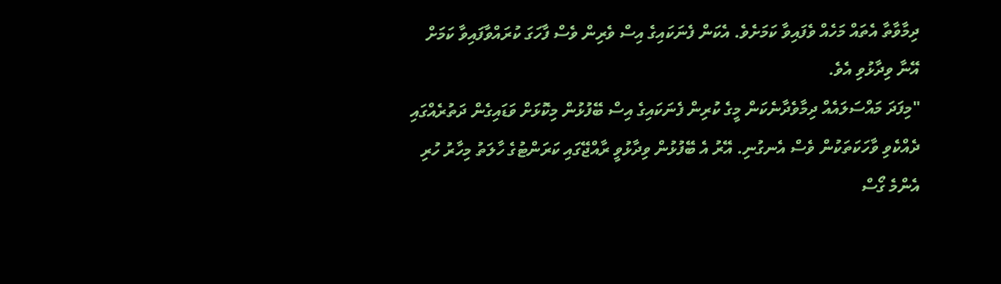ދިމާވާތާ އެތައް މަހެއް ވެފައިވާ ކަމަށެވެ. އެކަން ފެނަކައިގެ އިސް ވެރިން ވެސް ފާހަގަ ކުރައްވާފައިވާ ކަމަށް އޭނާ ވިދާޅުވި އެވެ.
"މިފަދަ މައްސަލައެއް ދިމާވެދާނެކަން މީގެ ކުރިން ފެނަކައިގެ އިސް ބޭފުޅުން މިކޮޅަށް ވަޑައިގެން ދަތުރެއްގައި ދެއްކެވި ވާހަކަތަކުން ވެސް އެނގުނި. އޭރު އެ ބޭފުޅުން ވިދާޅުވީ ރާއްޖޭގައި ކަރަންޓުގެ ހާލަތު މިހާރު ހުރި އެންމެ ގޯސް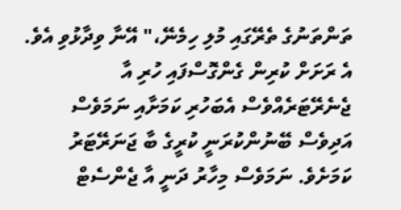ތަންތަނުގެ ތެރޭގައި މުލި ހިމެނޭ،" އޭނާ ވިދާޅުވި އެވެ.
އެ ރަށަށް ކުރިން ގެންގޮސްފައި ހުރި އާ ޖެނެރޭޓަރެއްވެސް އެބަހުރި ކަމަށާއި ނަމަވެސް އަދިވެސް ބޭނުންކުރަނީ ކުރީގެ ބާ ޖަނަރޭޓަރު ކަމަށެވެ. ނަމަވެސް މިހާރު ދަނީ އާ ޖެންސެޓް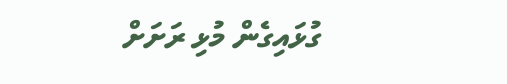ގުޅައިގެން މުޅި ރަށަށް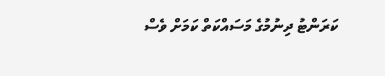ކަރަންޓު ދިނުމުގެ މަސައްކަތް ކަމަށް ވެސް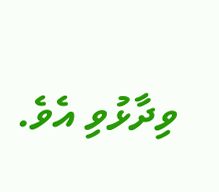ވިދާޅުވި އެވެ.